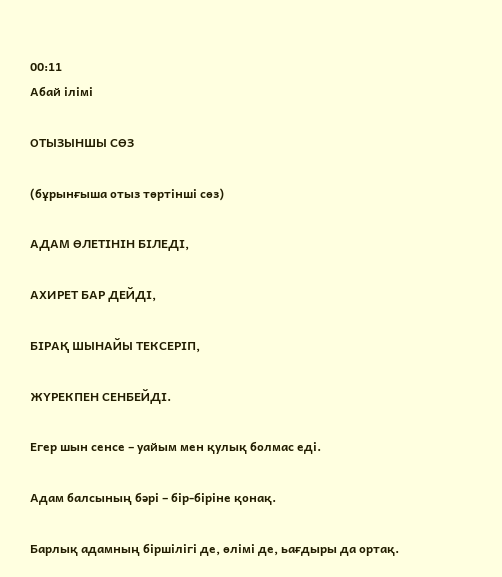00:11
Абай ілімі

ОТЫЗЫНШЫ СӨЗ

(бұрынғыша отыз төртінші сөз)

АДАМ ӨЛЕТІНІН БІЛЕДІ,

АХИРЕТ БАР ДЕЙДІ,

БІРАҚ ШЫНАЙЫ ТЕКСЕРІП,

ЖҮРЕКПЕН СЕНБЕЙДІ.

Егер шын сенсе – уайым мен қулық болмас еді.

Адам балсының бәрі – бір-біріне қонақ.

Барлық адамның біршілігі де, өлімі де, ьағдыры да ортақ.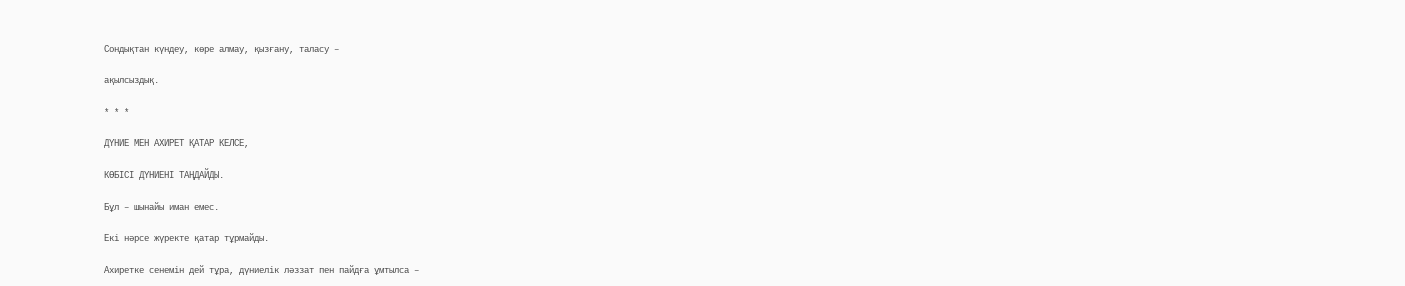Сондықтан күндеу, көре алмау, қызғану, таласу –

ақылсыздық.

* * *

ДҮНИЕ МЕН АХИРЕТ ҚАТАР КЕЛСЕ,

КӨБІСІ ДҮНИЕНІ ТАҢДАЙДЫ.

Бұл – шынайы иман емес.

Екі нәрсе жүректе қатар тұрмайды.

Ахиретке сенемін дей тұра, дүниелік ләззат пен пайдға ұмтылса –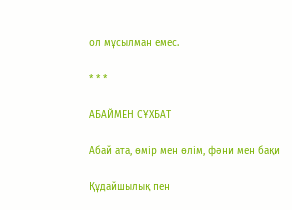ол мұсылман емес.

* * *

АБАЙМЕН СҰХБАТ

Абай ата, өмір мен өлім, фәни мен бақи

Құдайшылық пен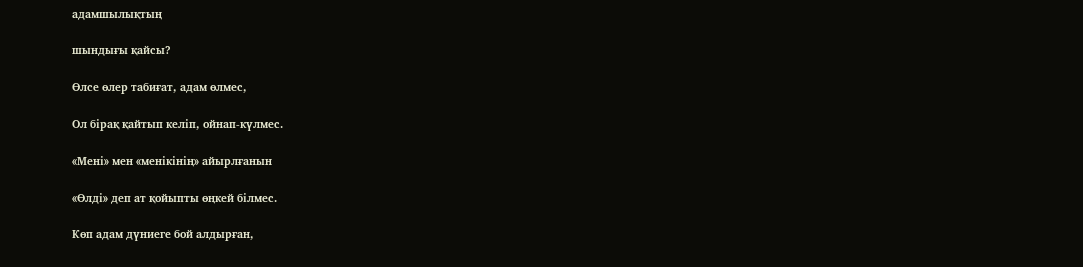адамшылықтың

шындығы қайсы?

Өлсе өлер табиғат, адам өлмес,

Ол бірақ қайтып келіп, ойнап-күлмес.

«Мені» мен «менікінің» айырлғанын

«Өлді» деп ат қойыпты өңкей білмес.

Көп адам дүниеге бой алдырған,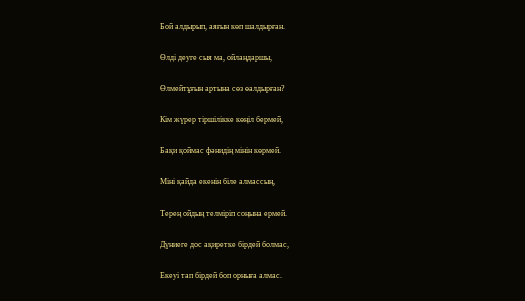Бой алдырып, аяғын көп шалдырған.

Өлді деуге сыя ма, ойлаңдаршы,

Өлмейтұғын артына сөз өалдырған?

Кім жүрер тіршілікке көңіл бермей,

Бақи қоймас фәнидің мінін көрмей.

Міні қайда екенін біле алмассың,

Терең ойдың телміріп соңына ермей.

Дүниеге дос ақиретке бірдей болмас,

Екеуі тап бірдей боп орныға алмас.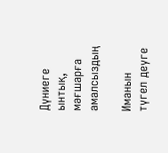Дүниеге ынтық, мәғшарға амалсыздың

Иманын түгел деуге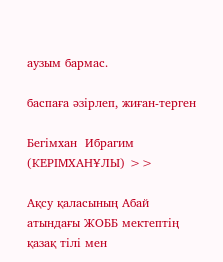аузым бармас.

баспаға әзірлеп, жиған-терген

Бегімхан  Ибрагим (КЕРІМХАНҰЛЫ) >>

Ақсу қаласының Абай атындағы ЖОББ мектептің қазақ тілі мен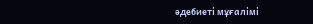әдебиеті мұғалімі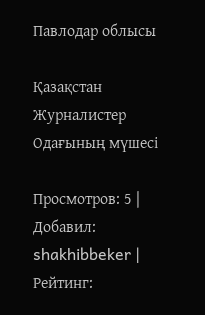Павлодар облысы

Қазақстан Журналистер Одағының мүшесі

Просмотров: 5 | Добавил: shakhibbeker | Рейтинг: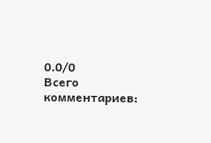0.0/0
Всего комментариев: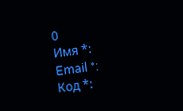0
Имя *:
Email *:
Код *: